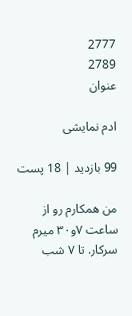2777
2789
عنوان

ادم نمایشی

99 بازدید | 18 پست

من همکارم رو از ساعت ۷و‌۳۰ میرم سرکار. تا ۷ شب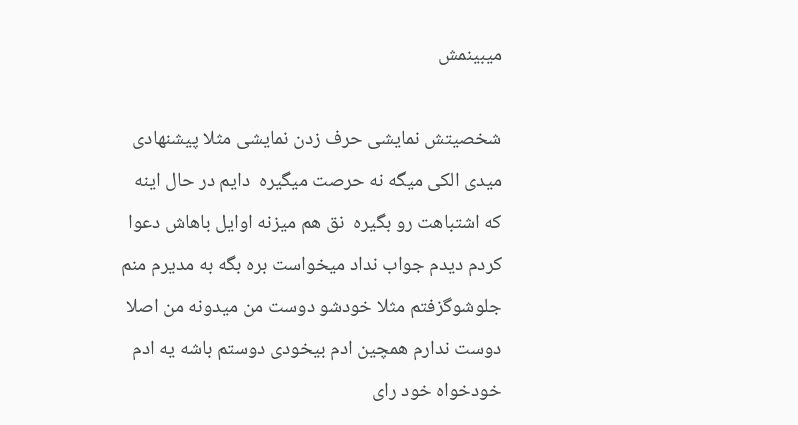میبینمش

شخصیتش نمایشی حرف زدن نمایشی مثلا پیشنهادی میدی الکی میگه نه حرصت میگیره  دایم در حال اینه که اشتباهت رو بگیره  نق هم میزنه اوایل باهاش دعوا کردم دیدم جواب نداد میخواست بره بگه به مدیرم منم جلوشو‌گزفتم مثلا خودشو دوست من میدونه من اصلا دوست ندارم همچین ادم بیخودی دوستم باشه یه ادم خودخواه خود رای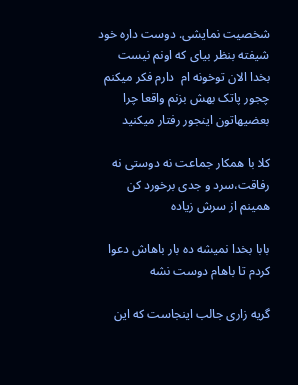شخصیت نمایشی. دوست داره خود شیفته بنظر بیای که اونم نیست بخدا الان تو‌خونه ام  دارم فکر میکنم چجور پاتک بهش بزنم واقعا چرا بعضیهاتون اینجور رفتار میکنید

کلا با همکار جماعت نه دوستی نه رفاقت،سرد و جدی برخورد کن همینم از سرش زیاده

بابا بخدا نمیشه ده بار باهاش دعوا کردم تا باهام دوست نشه

گریه زاری جالب اینجاست که این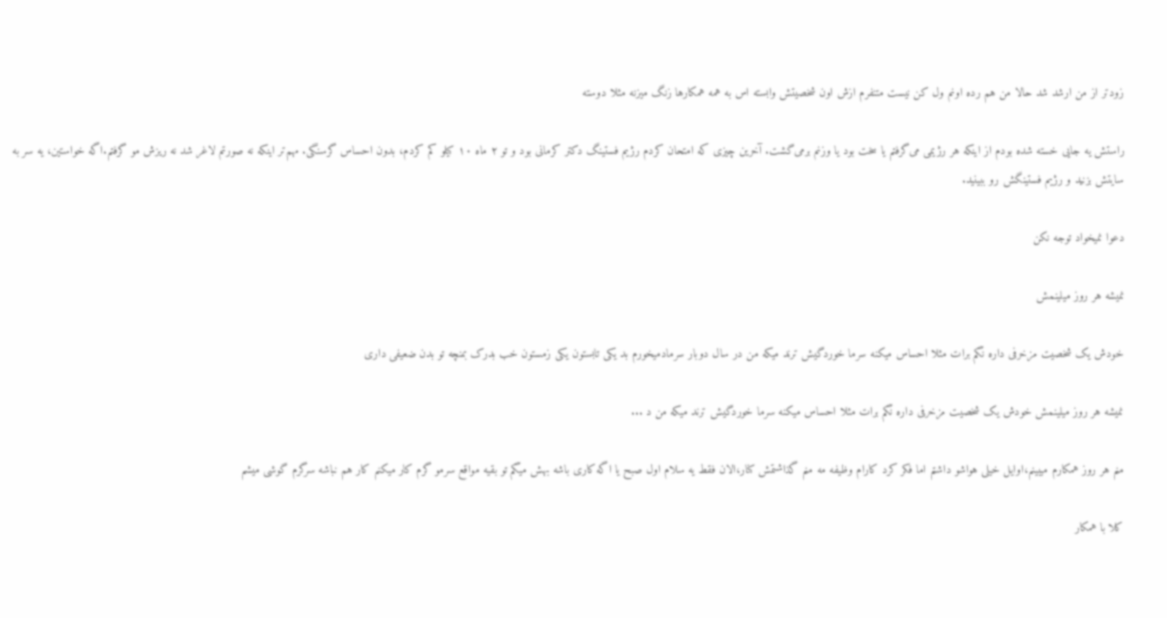زودتر از من ارشد شد حالا من هم رده اونم ول کن نیست متنفرم ازش اون شخصیتش وابسته اس به همه همکارها زنگ میزنه مثلا دوسته

راستش یه جایی خسته شده بودم از اینکه هر رژیمی می‌گرفتم یا سخت بود یا وزنم برمی‌گشت. آخرین چیزی که امتحان کردم رژیم فستینگ دکتر کرمانی بود و تو ۲ ماه ۱۰ کیلو کم کردم، بدون احساس گرسنگی. مهم‌تر اینکه نه صورتم لاغر شد نه ریزش مو گرفتم.اگه خواستین، یه سر به سایتش بزنید و رژیم فستینگش رو ببینید.

دعوا نمیخواد توجه نکن

نمیشه هر روز میلینمش

خودش یک شخصیت مزخرفی داره نگم برات مثلا احساس میکنه سرما خوردگیش ترند میکه من در سال دوبار سرمادمیخورم بد یکی تابستون یکی زمستون خب بدرک بمنچه تو بدن ضعیفی داری

نمیشه هر روز میلینمش خودش یک شخصیت مزخرفی داره نگم برات مثلا احساس میکنه سرما خوردگیش ترند میکه من د ...

منم هر روز همکارم میبینم،اوایل خیلی هواشو داشتم اما فکر کرد کارام وظیفه مه منم گذاشتمش کنار،الان فقط یه سلام اول صبح یا اگه کاری باشه بهش میگم تو بقیه مواقع سرمو گرم کار میکنم کار هم نباشه سرگرم گوشی میشم

کلا با همکار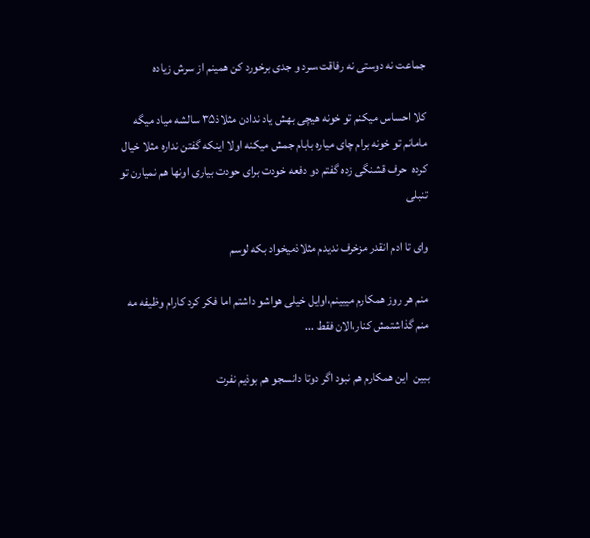جماعت نه دوستی نه رفاقت،سرد و جدی برخورد کن همینم از سرش زیاده

کلا احساس میکنم تو خونه هیچی بهش یاد ندادن مثلاذ۳۵ سالشه میاد میگه مامانم تو خونه برام چای میاره بابام جمش میکنه اولا اینکه گفتن نداره مثلا خیال کرده  حرف قشنگی زده گفتم دو دفعه خودت برای حودت بیاری اونها هم نمیارن تو تنبلی

وای تا ادم انقدر مزخرف ندیدم مثلاذمیخواد بکه لوسم

منم هر روز همکارم میبینم،اوایل خیلی هواشو داشتم اما فکر کرد کارام وظیفه مه منم گذاشتمش کنار،الان فقط ...

ببین  این همکارم هم نبود اگر دوتا دانسجو هم بوذیم نفرت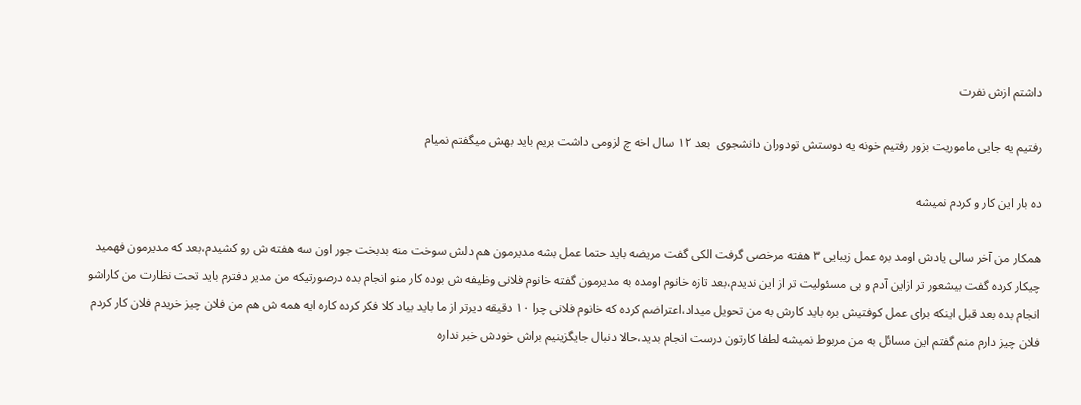داشتم ازش نفرت

رفتیم یه جایی ماموریت بزور رفتیم خونه یه دوستش تودوران دانشجوی  بعد ۱۲ سال اخه چ لزومی داشت بریم باید بهش میگفتم نمیام

ده بار این کار و کردم نمیشه

همکار من آخر سالی یادش اومد بره عمل زیبایی ۳ هفته مرخصی گرفت الکی گفت مریضه باید حتما عمل بشه مدیرمون هم دلش سوخت منه بدبخت جور اون سه هفته ش رو کشیدم،بعد که مدیرمون فهمید چیکار کرده گفت بیشعور تر ازاین آدم و بی مسئولیت تر از این ندیدم،بعد تازه خانوم اومده به مدیرمون گفته خانوم فلانی وظیفه ش بوده کار منو انجام بده درصورتیکه من مدیر دفترم باید تحت نظارت من کاراشو انجام بده بعد قبل اینکه برای عمل کوفتیش بره باید کارش به من تحویل میداد،اعتراضم کرده که خانوم فلانی چرا ۱۰ دقیقه دیرتر از ما باید بیاد کلا فکر کرده کاره ایه همه ش هم من فلان چیز خریدم فلان کار کردم فلان چیز دارم منم گفتم این مسائل به من مربوط نمیشه لطفا کارتون درست انجام بدید،حالا دنبال جایگزینیم براش خودش خبر نداره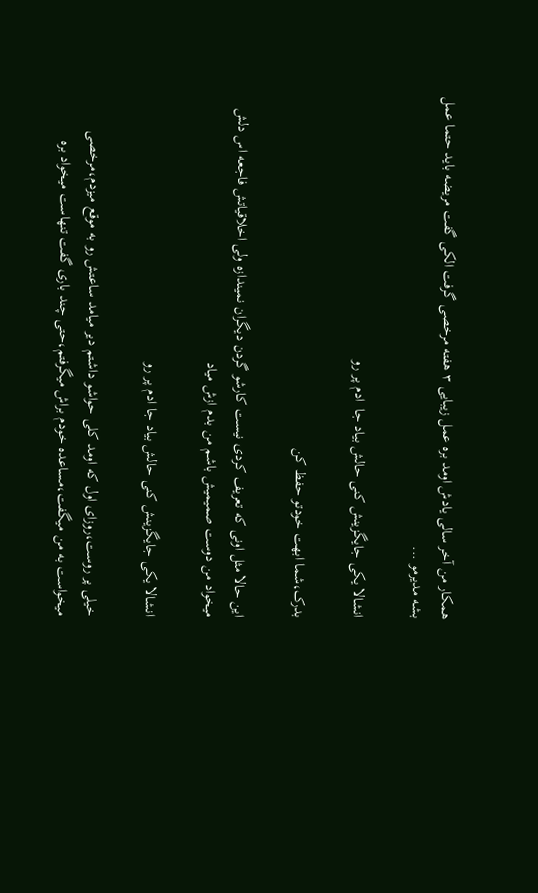همکار من آخر سالی یادش اومد بره عمل زیبایی ۳ هفته مرخصی گرفت الکی گفت مریضه باید حتما عمل بشه مدیرمو ...

انشالا یکی جایگزینش کنی حالش بیاد جا  ادم پر رو

بدرک،شما ابهت خودتو حفظ کن

این حالا مثل اونی که تعریف کردی نیست کارشو گردن دیگران نمیندازه ولی اخلاقیاتش فاجعه اس دلش میخواد من دوست صمیمیش باشم من بدم ازش میاد

انشالا یکی جایگزینش کنی حالش بیاد جا ادم پر رو

خیلی پر روست،روزای اول که اومد کلی حواشو داشتم دیر میامد ساعتش رو به موقع میزدم،مرخصی میخواست به من میگفت،مساعده خودم براش میگرفتم،حتی چند باری گفت تنهاست میخواد بره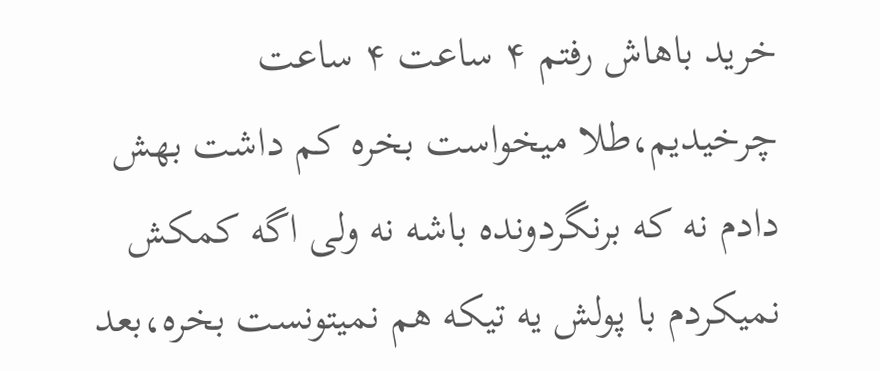خرید باهاش رفتم ۴ ساعت ۴ ساعت چرخیدیم،طلا میخواست بخره کم داشت بهش دادم نه که برنگردونده باشه نه ولی اگه کمکش نمیکردم با پولش یه تیکه هم نمیتونست بخره،بعد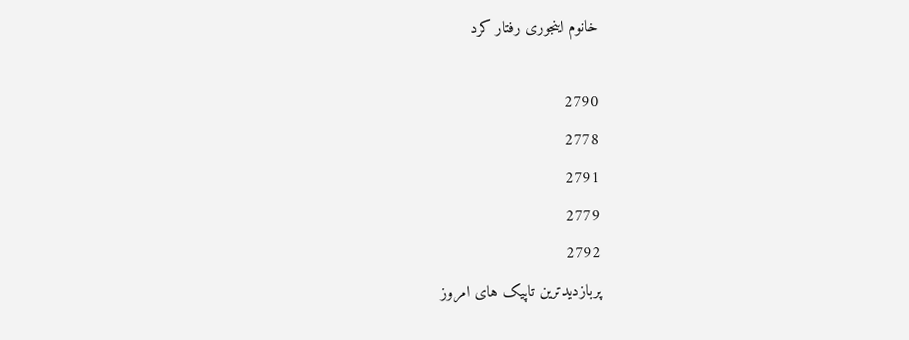خانوم اینجوری رفتار کرد

2790
2778
2791
2779
2792
پربازدیدترین تاپیک های امروز